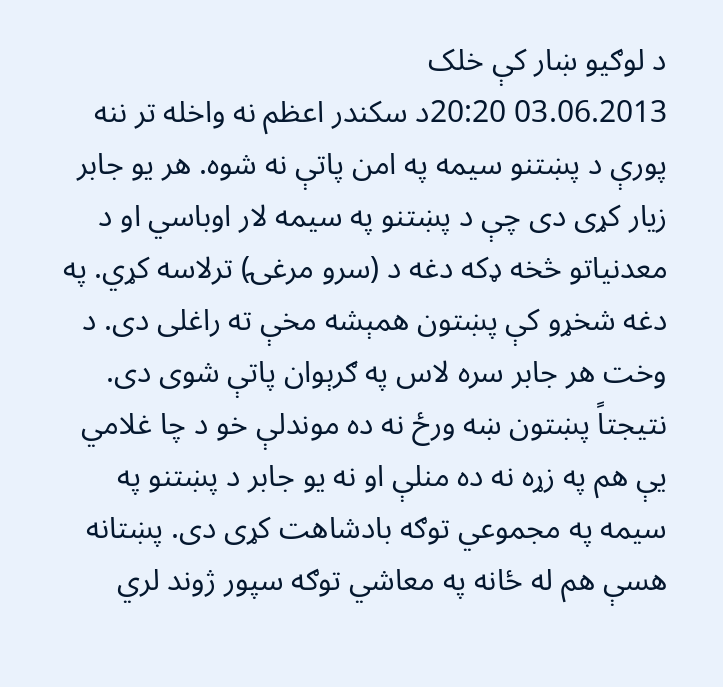د لوګيو ښار کې خلک
03.06.2013 20:20د سکندر اعظم نه واخله تر ننه پورې د پښتنو سيمه په امن پاتې نه شوه. هر يو جابر زيار کړی دی چې د پښتنو په سيمه لار اوباسي او د معدنياتو څخه ډکه دغه د (سرو مرغۍ) ترلاسه کړي. په دغه شخړو کې پښتون همېشه مخې ته راغلی دی. د وخت هر جابر سره لاس په ګرېوان پاتې شوی دی. نتيجتاً پښتون ښه ورځ نه ده موندلې خو د چا غلامي يې هم په زړه نه ده منلې او نه يو جابر د پښتنو په سيمه په مجموعي توګه بادشاهت کړی دی. پښتانه هسې هم له ځانه په معاشي توګه سپور ژوند لري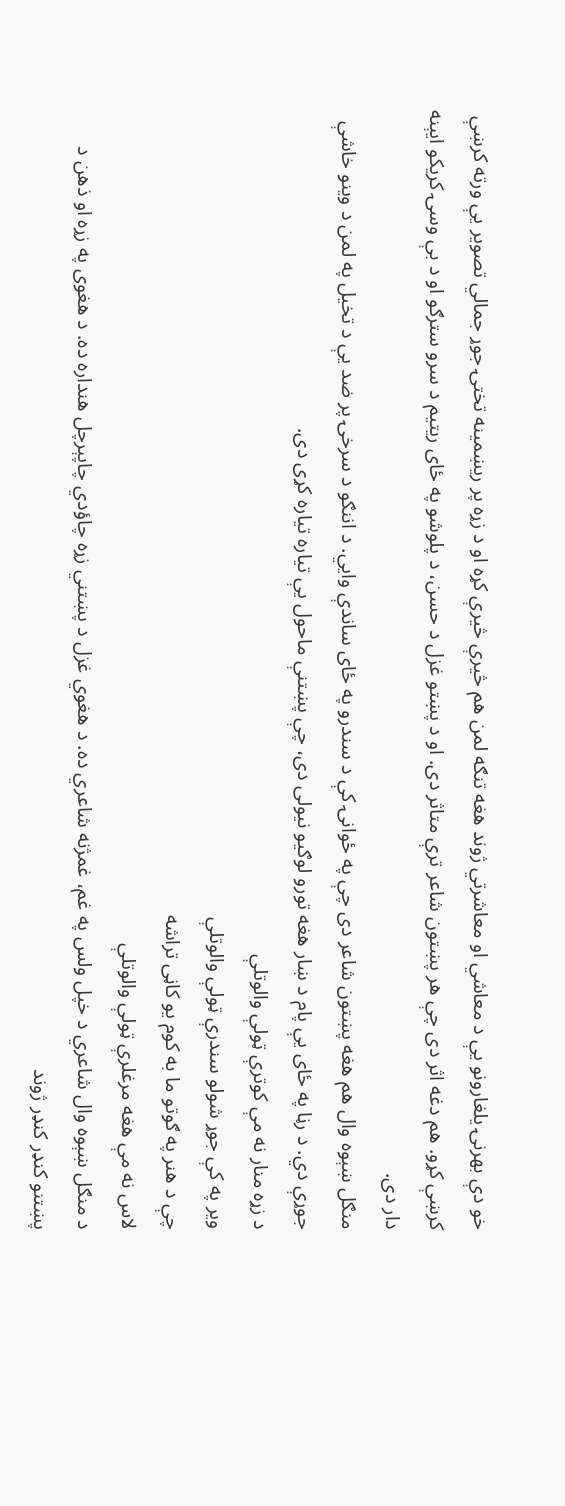خو دې بهرنۍ يلغارونو يې د معاشي او معاشرتي ژوند هغه تنګه لمن هم څيرې څيرې کړه او د زړه پر ريښمينه تختۍ جوړ جمالي تصوير يې ورته کرښې کرښې کړو. هم دغه اثر دی چې هر پښتون شاعر ترې متاثر دی. او د پښتو غزل د حسن، د پلوشو په ځای ريتيم د سرو سترګو او د بې وسۍ کريکو ايېنه دار دی.
منګل ښېوه وال هم هغه پښتون شاعر دی چې په ځوانۍ کې د سندرو په ځای ساندې وايي. د اننګو د سرخۍ پر ضد يې د تخيل په لمن د وينو خاشې جوړې دي. د رڼا په ځای يې پام د ښار هغه تورو لوګيو نيولی دی، چې پښتنې ماحول يې تياره تياره کړی دی.
د زړه منار نه مې کوترې ټولې والوتلې
وير په کې جوړ شولو سندرې ټولې والوتلې
چې د هنر په ګوتو ما به کوم يو کاڼی تراشه
لاس نه مې هغه مرغلرې ټولې والوتلې
د منګل ښېوه وال شاعري د خپل ولس په غم، غمژنه شاعري ده. د هغوي غزل د پښتني زړه چاؤدي چاپېرچل هنداره ده. د هغوی په زړه او ذهن د پښتنو کنډر کنډر ژوند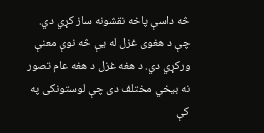څه داسې پاخه نقشونه ساز کړي دي. چې د هغوی غزل له يې څه نوې معنې ورکړي دي. د هغه غزل د هغه عام تصور نه بيخي مختلف دی چې لوستونکی په کې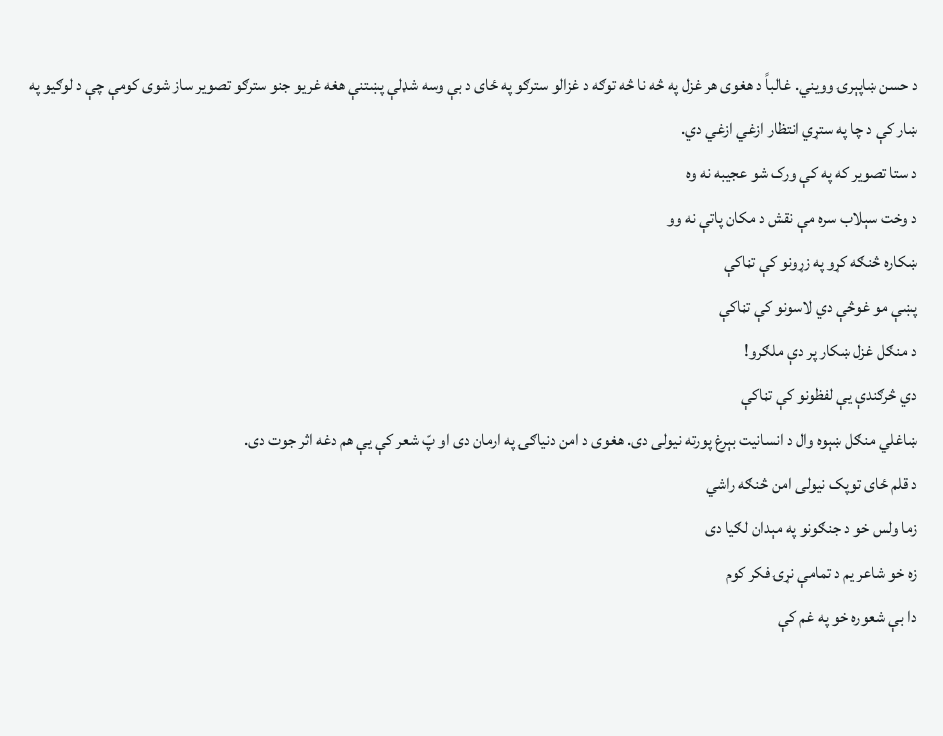د حسن ښاپېرۍ وويني. غالباً د هغوی هر غزل په څه نا څه توګه د غزالو سترګو په ځای د بې وسه شډلې پښتنې هغه غريو جنو سترګو تصوير ساز شوی کومې چې د لوګيو په ښار کې د چا په ستړي انتظار ازغي ازغي دي.
د ستا تصوير که په کې ورک شو عجيبه نه وه
د وخت سېلاب سره مې نقش د مکان پاتې نه وو
ښکاره څنګه کړو په زړونو کې تڼاکې
پښې مو غوڅې دي لاسونو کې تڼاکې
د منګل غزل ښکار پر دې ملګرو!
دي څرګندې يې لفظونو کې تڼاکې
ښاغلي منګل ښېوه وال د انسانيت بېرغ پورته نيولی دی. هغوی د امن دنياګۍ په ارمان دی او پّ شعر کې يې هم دغه اثر جوت دی.
د قلم ځای توپک نيولی امن څنګه راشي
زما ولس خو د جنګونو په مېدان لګيا دی
زه خو شاعر يم د تمامې نړۍ فکر کوم
دا بې شعوره خو په غم کې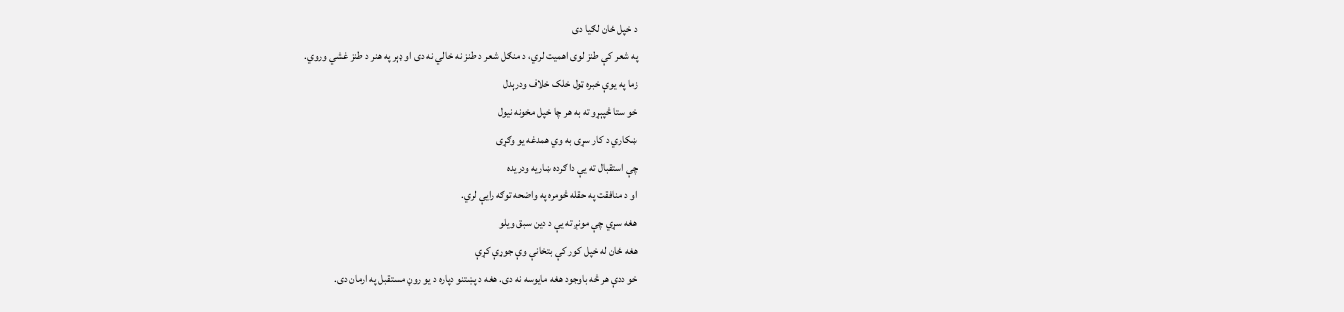د خپل ځان لګيا دی
په شعر کې طنز لوی اهميت لري، د منګل شعر د طنز نه خالي نه دی او ډېر په هنر د طنز غشي وروي.
زما په يوې خبره ټول خلک خلاف ودرېدل
خو ستا څپېړو ته به هر چا خپل مخونه نيول
ښکاري د کار سړی به وي همدغه يو وګړی
چې استقبال ته يې دا ګرده ښاريه ودريده
او د منافقت په حقله څومره په واضحه توګه رايې لري.
هغه سړي چې مونږ ته يې د دين سبق ويلو
هغه ځان له خپل کور کې بتخانې وې جوړې کړې
خو ددې هر څه باوجود هغه مايوسه نه دی. هغه د پښتنو دپاره د يو روڼ مستقبل په ارمان دی.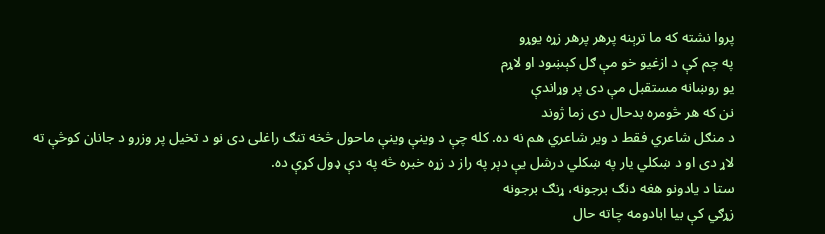پروا نشته که ما ترېنه پرهر پرهر زړه يوړو
په چم کې د ازغيو خو مې ګل کېښود او لاړم
يو روښانه مستقبل مې دی پر وړاندې
نن که هر څومره بدحال دی زما ژوند
د منګل شاعري فقط د وير شاعري هم نه ده. کله چې د وينې وينې ماحول څخه تنګ راغلی دی نو د تخيل پر وزرو د جانان کوڅې ته لاړ دی او د ښکلي يار په ښکلي درشل يې دېر په راز د زړه خبره څه په دې ډول کړې ده.
ستا د يادونو هغه دنګ برجونه، ړنګ برجونه
زړګي کې بيا ابادومه چاته حال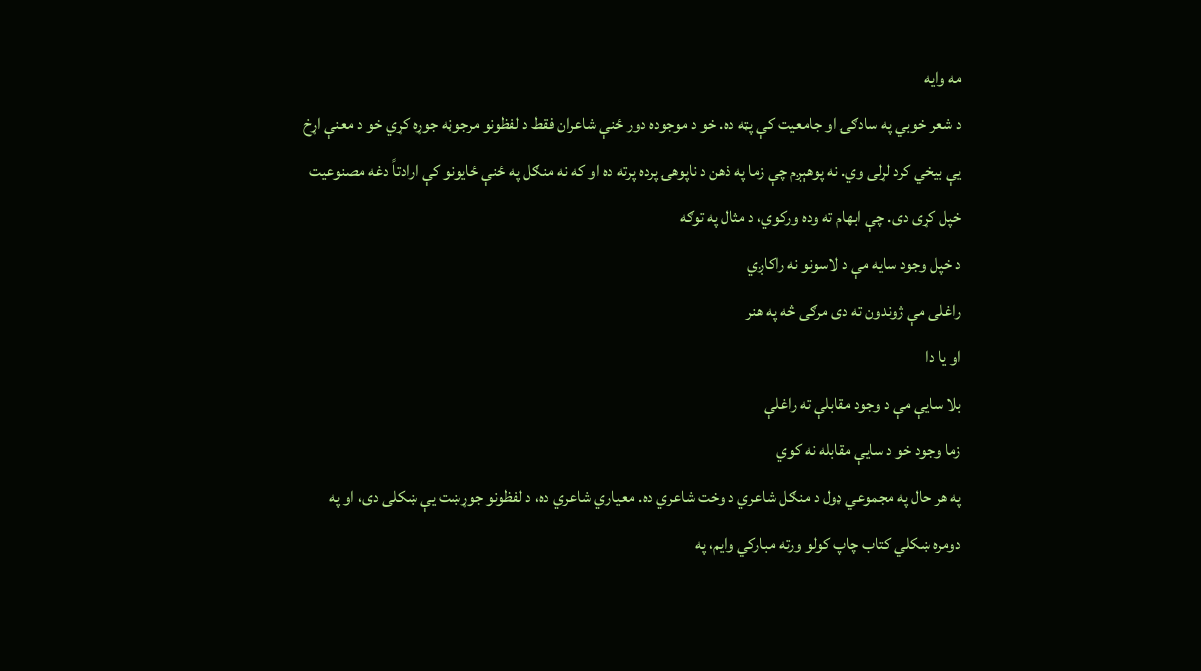مه وايه
د شعر خوبي په سادګۍ او جامعيت کې پټه ده. خو د موجوده دور ځنې شاعران فقط د لفظونو مرجوڼه جوړه کړي خو د معنې اړخ يې بيخي کرد لړلی وي. نه پوهېږم چې زما په ذهن د ناپوهۍ پرده پرته ده او که نه منګل په ځنې ځايونو کې ارادتاً دغه مصنوعيت خپل کړی دی. چې ابهام ته وده ورکوي، د مثال په توګه
د خپل وجود سايه مې د لاسونو نه راکاږي
راغلی مې ژوندون ته دی مرګی څه په هنر
او يا دا
بلا سايې مې د وجود مقابلې ته راغلې
زما وجود خو د سايې مقابله نه کوي
په هر حال په مجموعي ډول د منګل شاعري د وخت شاعري ده. معياري شاعري ده، د لفظونو جوړښت يې ښکلی دی، او په دومره ښکلي کتاب چاپ کولو ورته مبارکي وايم، په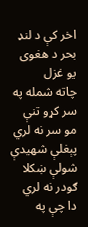اخر کې د لنډ بحر د هغوی يو غزل
چاته شمله په سر کړو تنې مو سر نه لري
پېغلې شهيدې شولې ښکلا ګودر نه لري
دا چې په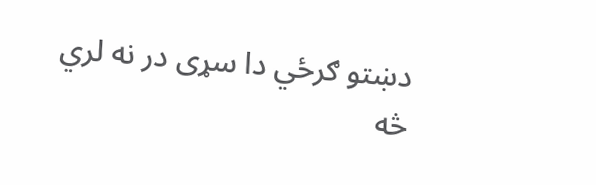دښتو ګرځي دا سړى در نه لري
څه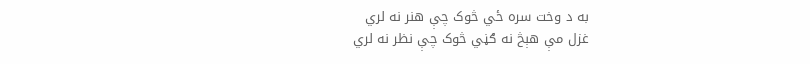به د وخت سره ځي څوک چې هنر نه لري
غزل مې هېڅ نه ګڼي څوک چې نظر نه لري